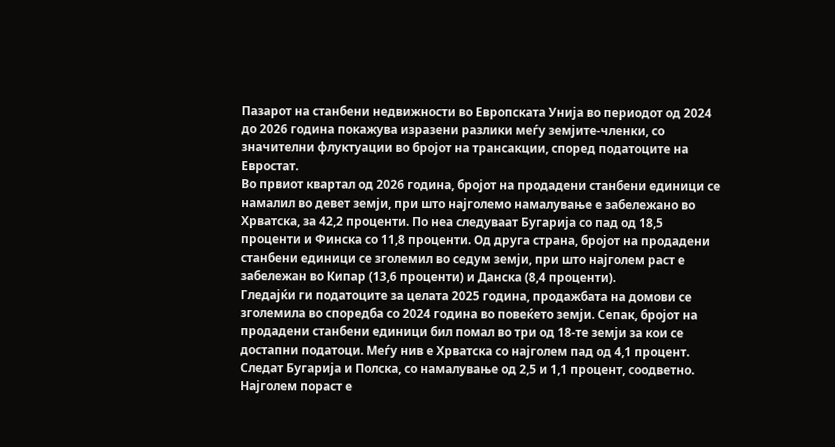Пазарот на станбени недвижности во Европската Унија во периодот од 2024 до 2026 година покажува изразени разлики меѓу земјите-членки, со значителни флуктуации во бројот на трансакции, според податоците на Евростат.
Во првиот квартал од 2026 година, бројот на продадени станбени единици се намалил во девет земји, при што најголемо намалување е забележано во Хрватска, за 42,2 проценти. По неа следуваат Бугарија со пад од 18,5 проценти и Финска со 11,8 проценти. Од друга страна, бројот на продадени станбени единици се зголемил во седум земји, при што најголем раст е забележан во Кипар (13,6 проценти) и Данска (8,4 проценти).
Гледајќи ги податоците за целата 2025 година, продажбата на домови се зголемила во споредба со 2024 година во повеќето земји. Сепак, бројот на продадени станбени единици бил помал во три од 18-те земји за кои се достапни податоци. Меѓу нив е Хрватска со најголем пад од 4,1 процент. Следат Бугарија и Полска, со намалување од 2,5 и 1,1 процент, соодветно.
Најголем пораст е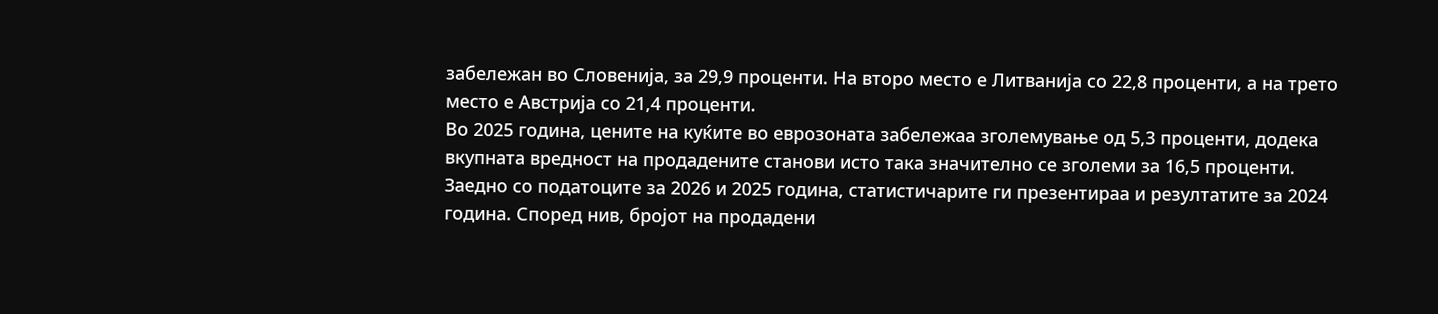забележан во Словенија, за 29,9 проценти. На второ место е Литванија со 22,8 проценти, а на трето место е Австрија со 21,4 проценти.
Во 2025 година, цените на куќите во еврозоната забележаа зголемување од 5,3 проценти, додека вкупната вредност на продадените станови исто така значително се зголеми за 16,5 проценти.
Заедно со податоците за 2026 и 2025 година, статистичарите ги презентираа и резултатите за 2024 година. Според нив, бројот на продадени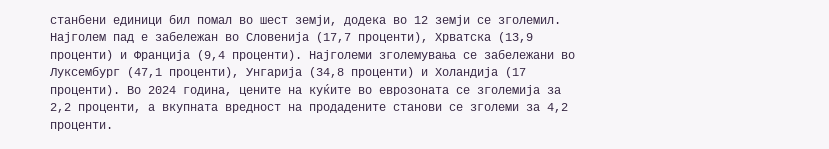станбени единици бил помал во шест земји, додека во 12 земји се зголемил. Најголем пад е забележан во Словенија (17,7 проценти), Хрватска (13,9 проценти) и Франција (9,4 проценти). Најголеми зголемувања се забележани во Луксембург (47,1 проценти), Унгарија (34,8 проценти) и Холандија (17 проценти). Во 2024 година, цените на куќите во еврозоната се зголемија за 2,2 проценти, а вкупната вредност на продадените станови се зголеми за 4,2 проценти.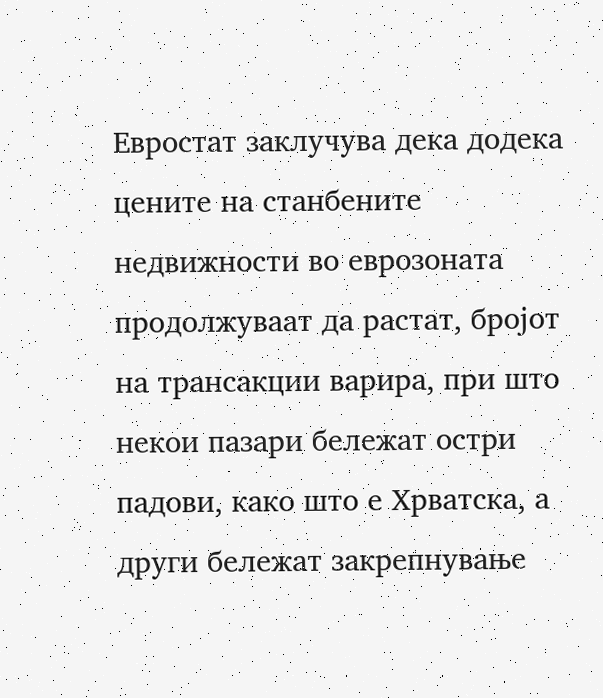Евростат заклучува дека додека цените на станбените недвижности во еврозоната продолжуваат да растат, бројот на трансакции варира, при што некои пазари бележат остри падови, како што е Хрватска, а други бележат закрепнување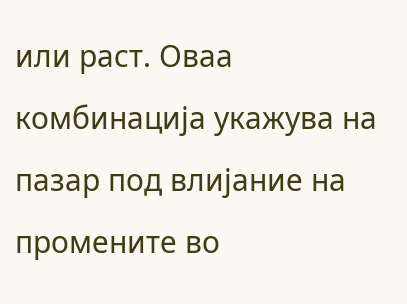или раст. Оваа комбинација укажува на пазар под влијание на промените во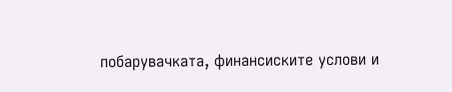побарувачката, финансиските услови и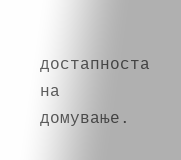достапноста на домување.